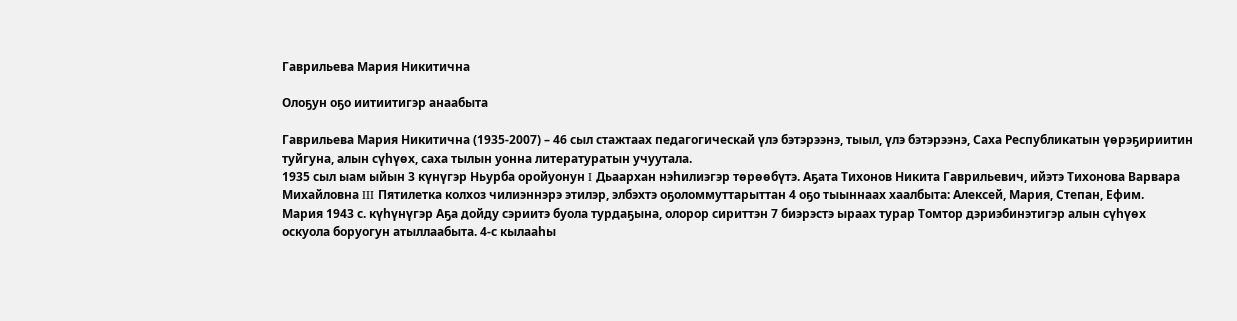Гаврильева Мария Никитична

Олоҕун оҕо иитиитигэр анаабыта

Гаврильева Мария Никитична (1935-2007) – 46 сыл стажтаах педагогическай үлэ бэтэрээнэ, тыыл, үлэ бэтэрээнэ, Саха Республикатын үөрэҕириитин туйгуна, алын сүһүөх, саха тылын уонна литературатын учуутала.
1935 сыл ыам ыйын 3 күнүгэр Ньурба оройуонун I Дьаархан нэһилиэгэр төрөөбүтэ. Аҕата Тихонов Никита Гаврильевич, ийэтэ Тихонова Варвара Михайловна III Пятилетка колхоз чилиэннэрэ этилэр, элбэхтэ оҕоломмуттарыттан 4 оҕо тыыннаах хаалбыта: Алексей, Мария, Степан, Ефим.
Мария 1943 с. күһүнүгэр Аҕа дойду сэриитэ буола турдаҕына, олорор сириттэн 7 биэрэстэ ыраах турар Томтор дэриэбинэтигэр алын сүһүөх оскуола боруогун атыллаабыта. 4-с кылааһы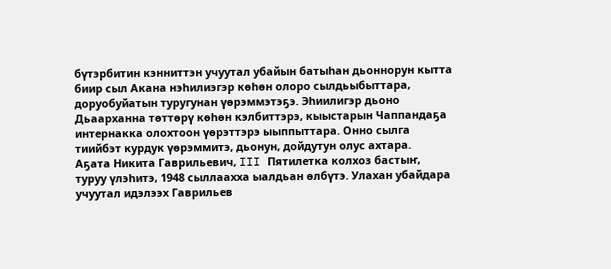бүтэрбитин кэнниттэн учуутал убайын батыһан дьоннорун кытта биир сыл Акана нэһилиэгэр көһөн олоро сылдьыбыттара, доруобуйатын туругунан үөрэммэтэҕэ. Эһиилигэр дьоно Дьаарханна төттөрү көһөн кэлбиттэрэ, кыыстарын Чаппандаҕа интернакка олохтоон үөрэттэрэ ыыппыттара. Онно сылга тиийбэт курдук үөрэммитэ, дьонун, дойдутун олус ахтара.
Аҕата Никита Гаврильевич, III Пятилетка колхоз бастыҥ, туруу үлэһитэ, 1948 сыллаахха ыалдьан өлбүтэ. Улахан убайдара учуутал идэлээх Гаврильев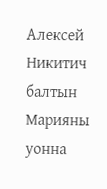Алексей Никитич балтын Марияны уонна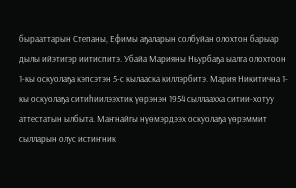бырааттарын Степаны, Ефимы аҕаларын солбуйан олохтон барыар дылы ийэтигэр иитиспитэ. Убайа Марияны Ньурбаҕа ыалга олохтоон 1-кы оскуолаҕа кэпсэтэн 5-с кылааска киллэрбитэ. Мария Никитична 1-кы оскуолаҕа ситиһиилээхтик үөрэнэн 1954 сыллаахха ситии-хотуу аттестатын ылбыта. Маҥнайгы нүөмэрдээх оскуолаҕа үөрэммит сылларын олус истиҥник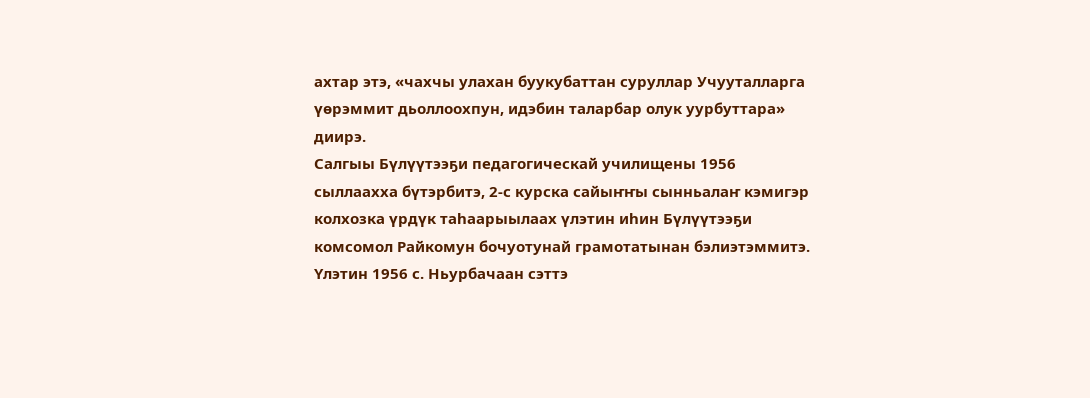ахтар этэ, «чахчы улахан буукубаттан суруллар Учууталларга үөрэммит дьоллоохпун, идэбин таларбар олук уурбуттара» диирэ.
Салгыы Бүлүүтээҕи педагогическай училищены 1956 сыллаахха бүтэрбитэ, 2-с курска сайыҥҥы сынньалаҥ кэмигэр колхозка үрдүк таһаарыылаах үлэтин иһин Бүлүүтээҕи комсомол Райкомун бочуотунай грамотатынан бэлиэтэммитэ.
Үлэтин 1956 с. Ньурбачаан сэттэ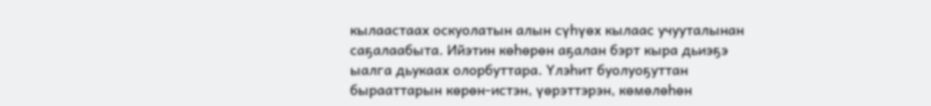кылаастаах оскуолатын алын сүһүөх кылаас учууталынан саҕалаабыта. Ийэтин көһөрөн аҕалан бэрт кыра дьиэҕэ ыалга дьукаах олорбуттара. Үлэһит буолуоҕуттан бырааттарын көрөн-истэн, үөрэттэрэн, көмөлөһөн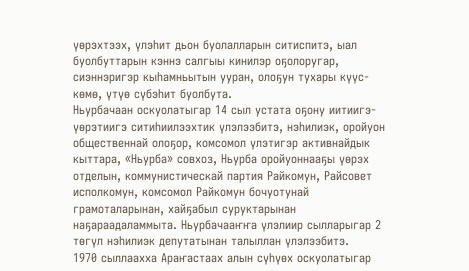үөрэхтээх, үлэһит дьон буолалларын ситиспитэ, ыал буолбуттарын кэннэ салгыы кинилэр оҕолоругар, сиэннэригэр кыһамньытын ууран, олоҕун тухары күүс-көмө, үтүө сүбэһит буолбута.
Ньурбачаан оскуолатыгар 14 сыл устата оҕону иитиигэ-үөрэтиигэ ситиһиилээхтик үлэлээбитэ, нэһилиэк, оройуон общественнай олоҕор, комсомол үлэтигэр активнайдык кыттара, «Ньурба» совхоз, Ньурба оройуоннааҕы үөрэх отделын, коммунистическай партия Райкомун, Райсовет исполкомун, комсомол Райкомун бочуотунай грамоталарынан, хайҕабыл суруктарынан наҕараадаламмыта. Ньурбачааҥҥа үлэлиир сылларыгар 2 төгүл нэһилиэк депутатынан талыллан үлэлээбитэ.
1970 сыллаахха Араҥастаах алын сүһүөх оскуолатыгар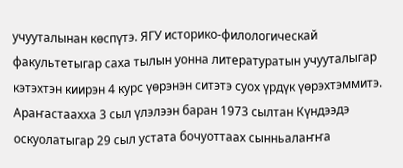учууталынан көспүтэ. ЯГУ историко-филологическай факультетыгар саха тылын уонна литературатын учууталыгар кэтэхтэн киирэн 4 курс үөрэнэн ситэтэ суох үрдүк үөрэхтэммитэ. Араҥастаахха 3 сыл үлэлээн баран 1973 сылтан Күндээдэ оскуолатыгар 29 сыл устата бочуоттаах сынньалаҥҥа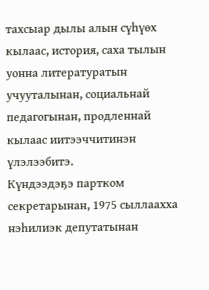тахсыар дылы алын сүһүөх кылаас, история, саха тылын уонна литературатын учууталынан, социальнай педагогынан, продленнай кылаас иитээччитинэн үлэлээбитэ.
Күндээдэҕэ партком секретарынан, 1975 сыллаахха нэһилиэк депутатынан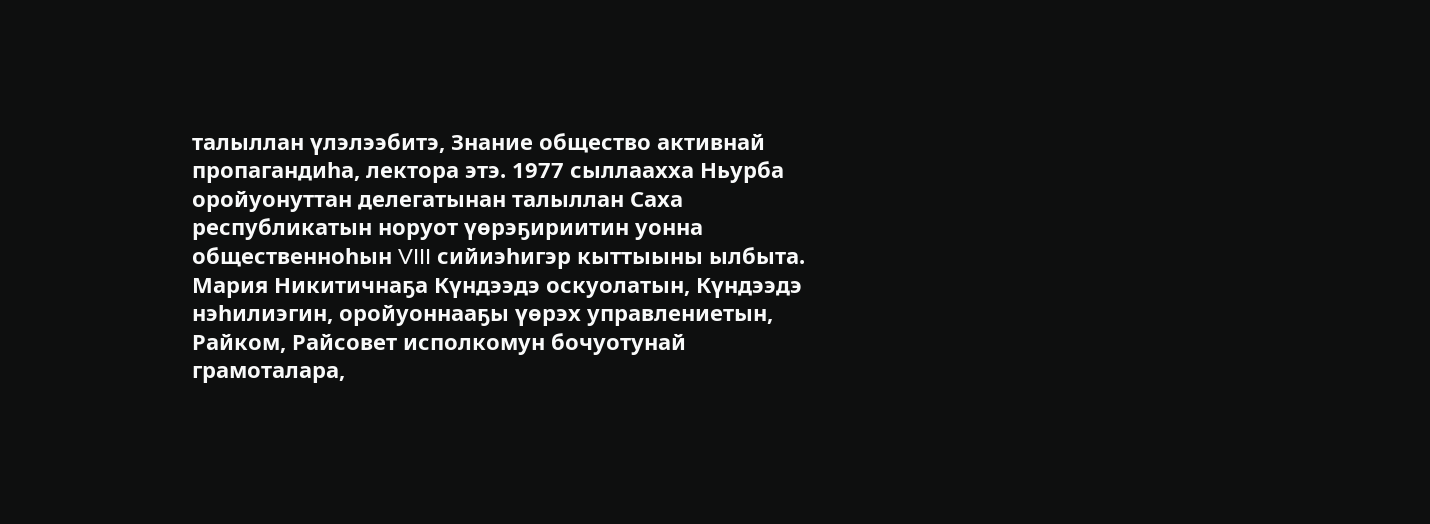талыллан үлэлээбитэ, Знание общество активнай пропагандиһа, лектора этэ. 1977 сыллаахха Ньурба оройуонуттан делегатынан талыллан Саха республикатын норуот үөрэҕириитин уонна общественноһын VIII сийиэһигэр кыттыыны ылбыта. Мария Никитичнаҕа Күндээдэ оскуолатын, Күндээдэ нэһилиэгин, оройуоннааҕы үөрэх управлениетын, Райком, Райсовет исполкомун бочуотунай грамоталара,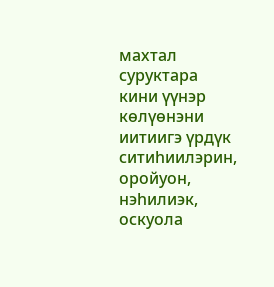махтал суруктара кини үүнэр көлүөнэни иитиигэ үрдүк ситиһиилэрин, оройуон, нэһилиэк, оскуола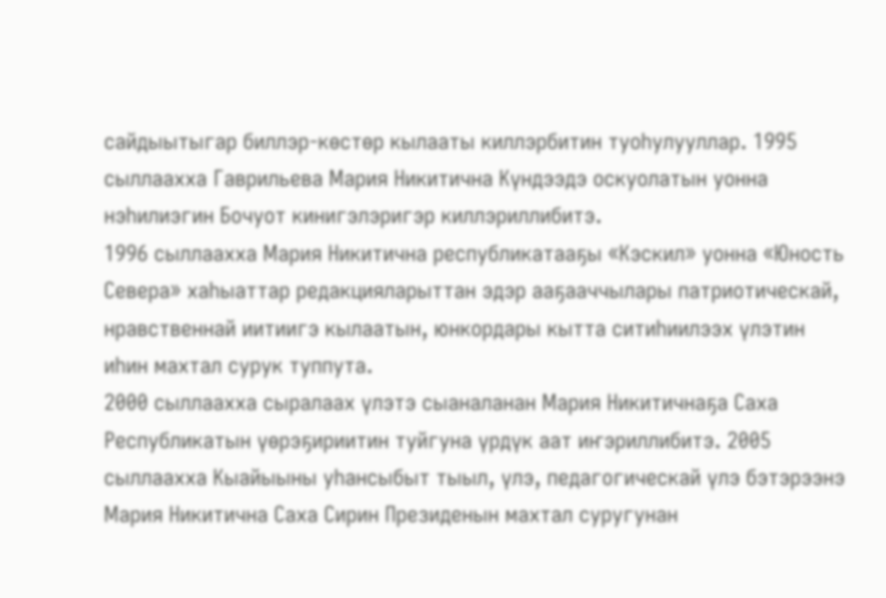сайдыытыгар биллэр-көстөр кылааты киллэрбитин туоһулууллар. 1995 сыллаахха Гаврильева Мария Никитична Күндээдэ оскуолатын уонна нэһилиэгин Бочуот кинигэлэригэр киллэриллибитэ.
1996 сыллаахха Мария Никитична республикатааҕы «Кэскил» уонна «Юность Севера» хаһыаттар редакцияларыттан эдэр ааҕааччылары патриотическай, нравственнай иитиигэ кылаатын, юнкордары кытта ситиһиилээх үлэтин иһин махтал сурук туппута.
2000 сыллаахха сыралаах үлэтэ сыаналанан Мария Никитичнаҕа Саха Республикатын үөрэҕириитин туйгуна үрдүк аат иҥэриллибитэ. 2005 сыллаахха Кыайыыны уһансыбыт тыыл, үлэ, педагогическай үлэ бэтэрээнэ Мария Никитична Саха Сирин Президенын махтал суругунан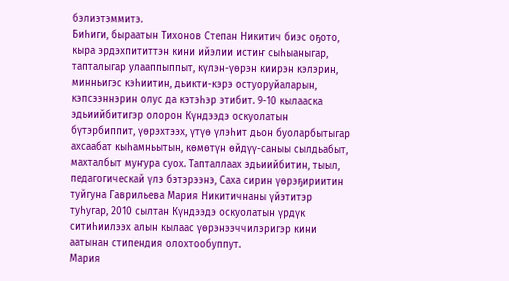бэлиэтэммитэ.
Биһиги, быраатын Тихонов Степан Никитич биэс оҕото, кыра эрдэхпититтэн кини ийэлии истиҥ сыһыаныгар, тапталыгар улааппыппыт, күлэн-үөрэн киирэн кэлэрин, минньигэс кэһиитин, дьикти-кэрэ остуоруйаларын, кэпсээннэрин олус да кэтэһэр этибит. 9-10 кылааска эдьиийбитигэр олорон Күндээдэ оскуолатын бүтэрбиппит, үөрэхтээх, үтүө үлэһит дьон буоларбытыгар ахсаабат кыһамньытын, көмөтүн өйдүү-саныы сылдьабыт, махталбыт муҥура суох. Тапталлаах эдьиийбитин, тыыл, педагогическай үлэ бэтэрээнэ, Саха сирин үөрэҕириитин туйгуна Гаврильева Мария Никитичнаны үйэтитэр туһугар, 2010 сылтан Күндээдэ оскуолатын үрдүк ситиһиилээх алын кылаас үөрэнээччилэригэр кини аатынан стипендия олохтообуппут.
Мария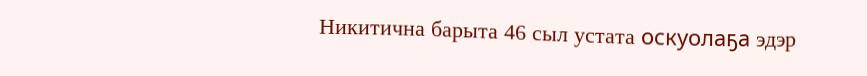Никитична барыта 46 сыл устата оскуолаҕа эдэр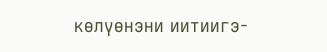көлүөнэни иитиигэ-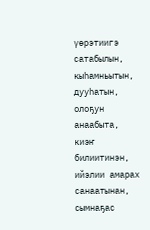үөрэтиигэ сатабылын, кыһамньытын, дууһатын, олоҕун анаабыта, киэҥ билиитинэн, ийэлии амарах санаатынан, сымнаҕас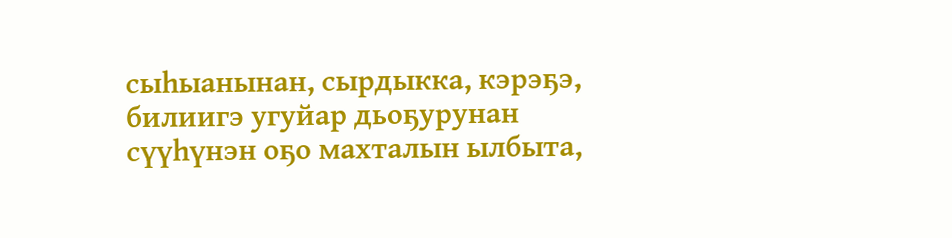сыһыанынан, сырдыкка, кэрэҕэ, билиигэ угуйар дьоҕурунан сүүһүнэн оҕо махталын ылбыта,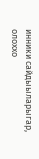инники сайдыыларыгар, олоххо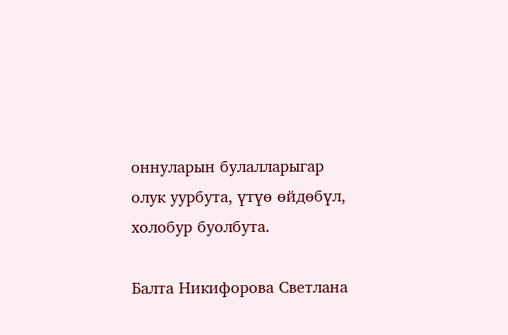оннуларын булалларыгар олук уурбута, үтүө өйдөбүл, холобур буолбута.

Балта Никифорова Светлана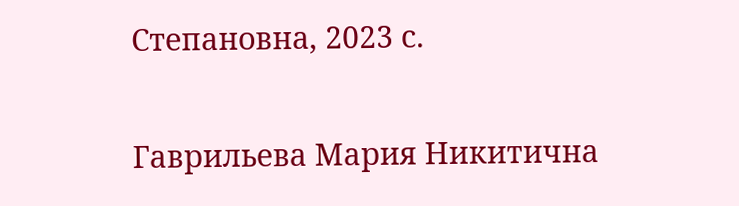Степановна, 2023 с.


Гаврильева Мария Никитична